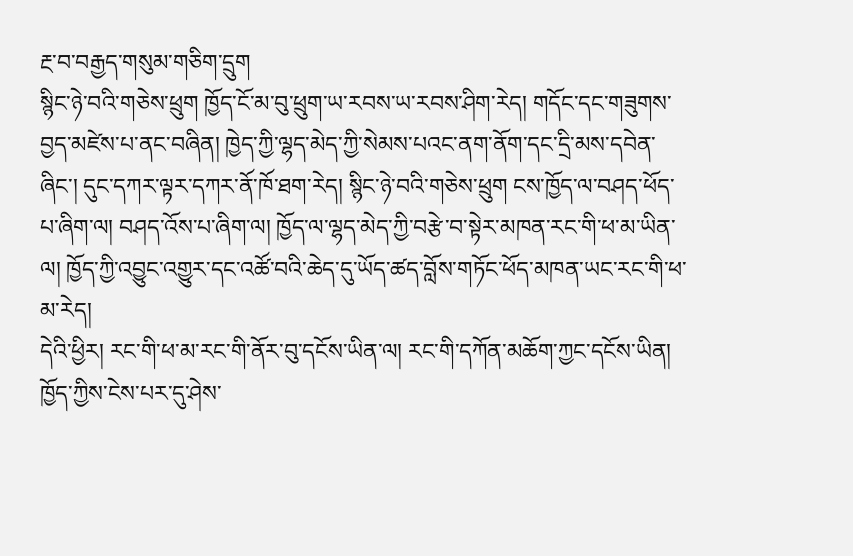རྔ་བ་བརྒྱད་གསུམ་གཅིག་དྲུག
སྙིང་ཉེ་བའི་གཅེས་ཕྲུག ཁྱོད་ངོ་མ་བུ་ཕྲུག་ཡ་རབས་ཡ་རབས་ཤིག་རེད། གདོང་དང་གཟུགས་བྱད་མཛེས་པ་ནང་བཞིན། ཁྱེད་ཀྱི་ལྷད་མེད་ཀྱི་སེམས་པའང་ནག་ནོག་དང་དྲི་མས་དབེན་ཞིང་། དུང་དཀར་ལྟར་དཀར་ནོ་ཁོ་ཐག་རེད། སྙིང་ཉེ་བའི་གཅེས་ཕྲུག ངས་ཁྱོད་ལ་བཤད་ཕོད་པ་ཞིག་ལ། བཤད་འོས་པ་ཞིག་ལ། ཁྱོད་ལ་ལྷད་མེད་ཀྱི་བརྩེ་བ་སྟེར་མཁན་རང་གི་ཕ་མ་ཡིན་ལ། ཁྱོད་ཀྱི་འབྱུང་འགྱུར་དང་འཚོ་བའི་ཆེད་དུ་ཡོད་ཚད་བློས་གཏོང་ཕོད་མཁན་ཡང་རང་གི་ཕ་མ་རེད།
དེའི་ཕྱིར། རང་གི་ཕ་མ་རང་གི་ནོར་བུ་དངོས་ཡིན་ལ། རང་གི་དཀོན་མཆོག་ཀྱང་དངོས་ཡིན། ཁྱོད་ཀྱིས་ངེས་པར་དུ་ཤེས་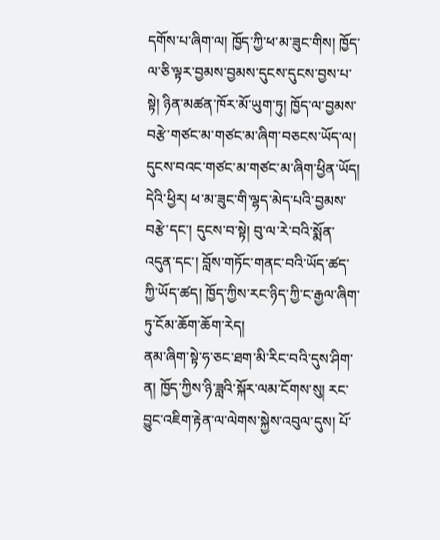དགོས་པ་ཞིག་ལ། ཁྱོད་ཀྱི་ཕ་མ་ཟུང་གིས། ཁྱོད་ལ་ཅི་ལྟར་བྱམས་བྱམས་དུངས་དུངས་བྱས་པ་སྟེ། ཉིན་མཚན་ཁོར་མོ་ཡུག་ཏུ། ཁྱོད་ལ་བྱམས་བརྩེ་གཙང་མ་གཙང་མ་ཞིག་བཅངས་ཡོད་ལ། དུངས་བའང་གཙང་མ་གཙང་མ་ཞིག་ཕྱིན་ཡོད།
དེའི་ཕྱིར། ཕ་མ་ཟུང་གི་ལྷད་མེད་པའི་བྱམས་བརྩེ་དང་། དུངས་བ་སྟེ། བུ་ལ་རེ་བའི་སྨོན་འདུན་དང་། བློས་གཏོང་གནང་བའི་ཡོད་ཚད་ཀྱི་ཡོད་ཚད། ཁྱོད་ཀྱིས་རང་ཉིད་ཀྱི་ང་རྒྱལ་ཞིག་ཏུ་ངོམ་ཆོག་ཆོག་རེད།
ནམ་ཞིག་སྟེ་ཧ་ཅང་ཐག་མི་རིང་བའི་དུས་ཤིག་ན། ཁྱོད་ཀྱིས་ཉི་ཟླའི་སྐོར་ལམ་ངོགས་སུ། རང་བྱུང་འཇིག་རྟེན་ལ་ལེགས་སྐྱེས་འབུལ་དུས། པོ་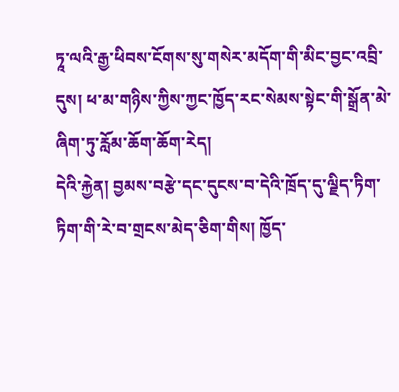ཏཱ་ལའི་རྒྱ་ཕིབས་ངོགས་སུ་གསེར་མདོག་གི་མིང་བྱང་འབྲི་དུས། ཕ་མ་གཉིས་ཀྱིས་ཀྱང་ཁྱོད་རང་སེམས་སྟེང་གི་སྒྲོན་མེ་ཞིག་ཏུ་རློམ་ཆོག་ཆོག་རེད།
དེའི་རྐྱེན། བྱམས་བརྩེ་དང་དུངས་བ་དེའི་ཁྲོད་དུ་ལྗིད་ཏིག་ཏིག་གི་རེ་བ་གྲངས་མེད་ཅིག་གིས། ཁྱོད་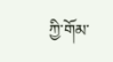ཀྱི་གོམ་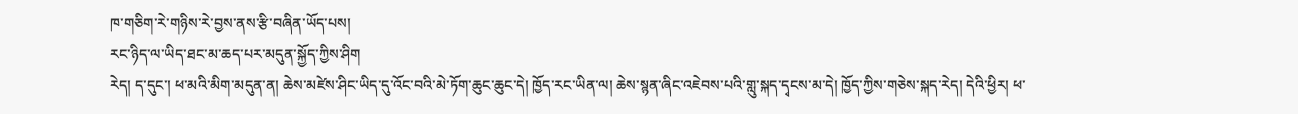ཁ་གཅིག་རེ་གཉིས་རེ་བྱས་ནས་རྩི་བཞིན་ཡོད་པས།
རང་ཉིད་ལ་ཡིད་ཐང་མ་ཆད་པར་མདུན་སྐྱོད་ཀྱིས་ཤིག
རེད། ད་དུང་། ཕ་མའི་མིག་མདུན་ན། ཆེས་མཛེས་ཤིང་ཡིད་དུ་འོང་བའི་མེ་ཏོག་ཆུང་ཆུང་དེ། ཁྱོད་རང་ཡིན་ལ། ཆེས་སྙན་ཞིང་འཇེབས་པའི་གླུ་སྐད་དྭངས་མ་དེ། ཁྱོད་ཀྱིས་གཅེས་སྐད་རེད། དེའི་ཕྱིར། ཕ་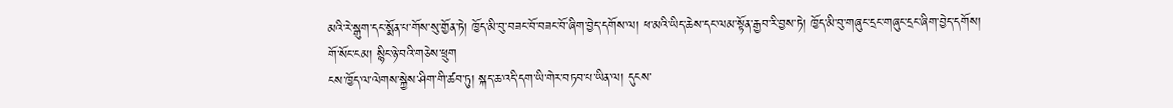མའི་རེ་སྒུག་དང་སྨོན་པ་གོས་སུ་གྱོན་ཏེ། ཁྱོད་མི་བུ་བཟང་བོ་བཟང་བོ་ཞིག་བྱེད་དགོས་ལ། ཕ་མའི་ཡིད་ཆེས་དང་ལམ་སྟོན་རྒྱབ་རི་བྱས་ཏེ། ཁྱོད་མི་བུ་གཞུང་དྲང་གཞུང་དྲང་ཞིག་བྱེད་དགོས།
གོ་སོང་ངམ། སྙིང་ཉེ་བའི་གཅེས་ཕྲུག
ངས་ཁྱོད་ལ་ལེགས་སྐྱེས་ཤིག་གི་ཚབ་ཏུ། སྐད་ཆ་འདི་དག་ཡི་གེར་བཏབ་པ་ཡིན་ལ། དུངས་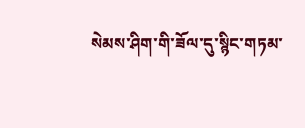སེམས་ཤིག་གི་ཟོལ་དུ་སྙིང་གཏམ་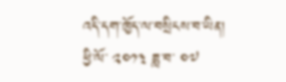འདི་དག་ཁྱོད་ལ་བསྲིངས་བ་ཡིན།
ཕྱི་ལོ་ ༢༠༡༣ ཟླ་བ་ ༠༧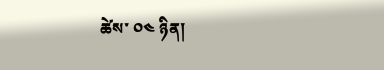ཚེས་ ༠༤ ཉིན།